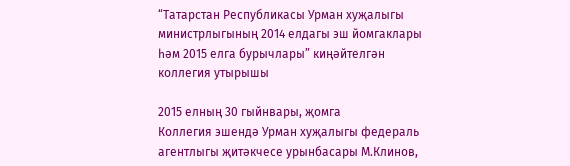“Татарстан Республикасы Урман хуҗалыгы министрлыгының 2014 елдагы эш йомгаклары һәм 2015 елга бурычлары” киңәйтелгән коллегия утырышы

2015 елның 30 гыйнвары, җомга
Коллегия эшендә Урман хуҗалыгы федераль агентлыгы җитәкчесе урынбасары М.Клинов,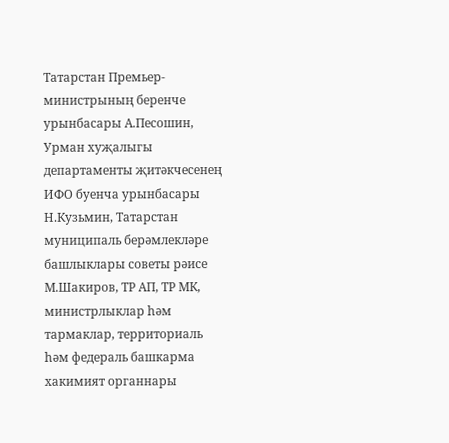Татарстан Премьер-министрының беренче урынбасары А.Песошин, Урман хуҗалыгы департаменты җитәкчесенең ИФО буенча урынбасары Н.Кузьмин, Татарстан муниципаль берәмлекләре башлыклары советы рәисе М.Шакиров, ТР АП, ТР МК, министрлыклар һәм тармаклар, территориаль һәм федераль башкарма хакимият органнары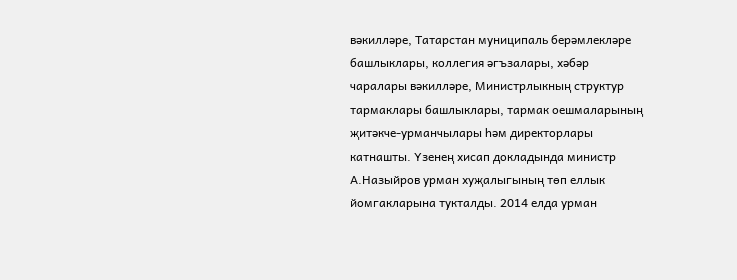вәкилләре, Татарстан муниципаль берәмлекләре башлыклары, коллегия әгъзалары, хәбәр чаралары вәкилләре, Министрлыкның структур тармаклары башлыклары, тармак оешмаларының җитәкче-урманчылары һәм директорлары катнашты. Үзенең хисап докладында министр А.Назыйров урман хуҗалыгының төп еллык йомгакларына тукталды. 2014 елда урман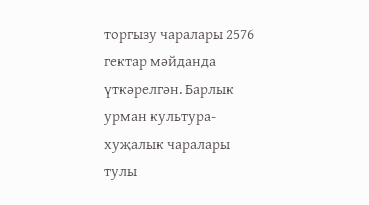торгызу чаралары 2576 гектар мәйданда үткәрелгән. Барлык урман культура-хуҗалык чаралары тулы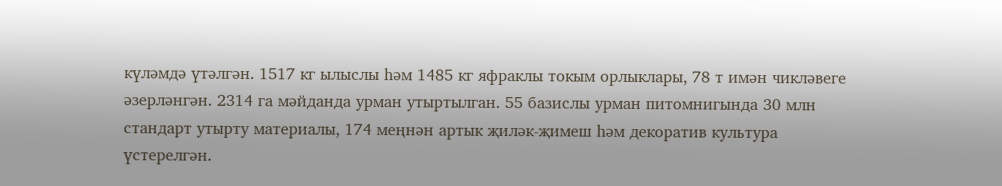күләмдә үтәлгән. 1517 кг ылыслы һәм 1485 кг яфраклы токым орлыклары, 78 т имән чикләвеге әзерләнгән. 2314 га мәйданда урман утыртылган. 55 базислы урман питомнигында 30 млн стандарт утырту материалы, 174 меңнән артык җиләк-җимеш һәм декоратив культура үстерелгән.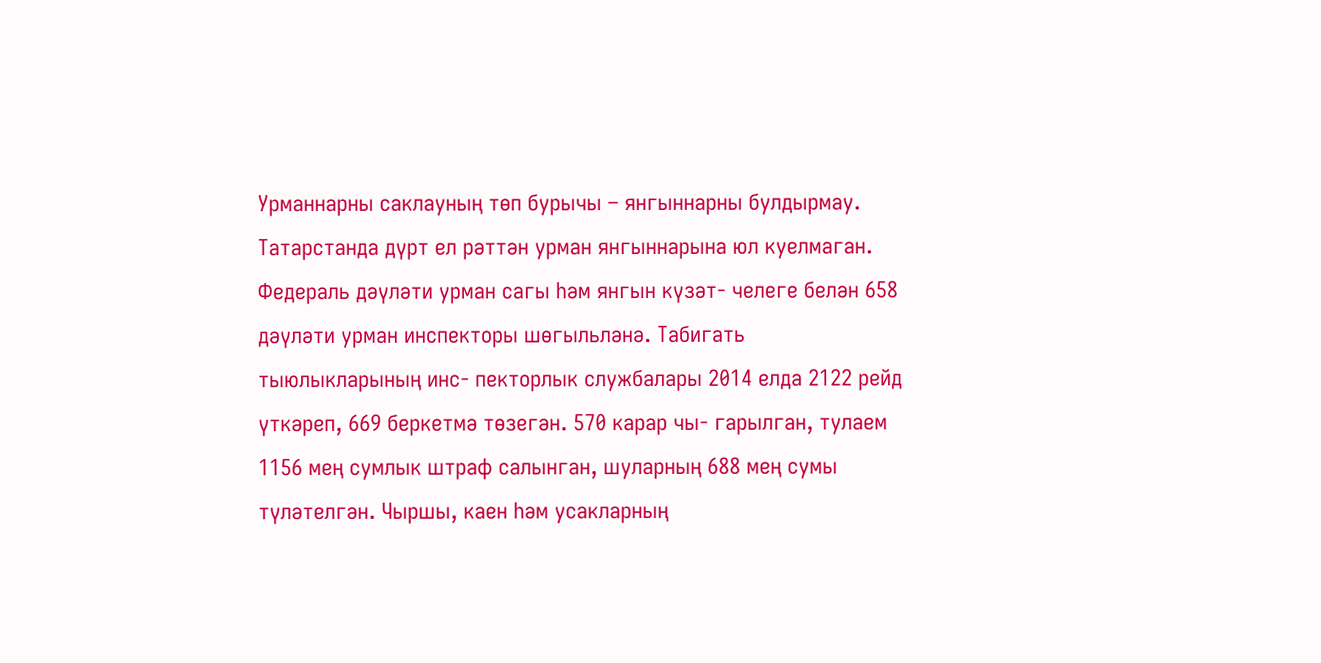Урманнарны саклауның төп бурычы – янгыннарны булдырмау. Татарстанда дүрт ел рәттән урман янгыннарына юл куелмаган. Федераль дәүләти урман сагы һәм янгын күзәт- челеге белән 658 дәүләти урман инспекторы шөгыльләнә. Табигать тыюлыкларының инс- пекторлык службалары 2014 елда 2122 рейд үткәреп, 669 беркетмә төзегән. 570 карар чы- гарылган, тулаем 1156 мең сумлык штраф салынган, шуларның 688 мең сумы түләтелгән. Чыршы, каен һәм усакларның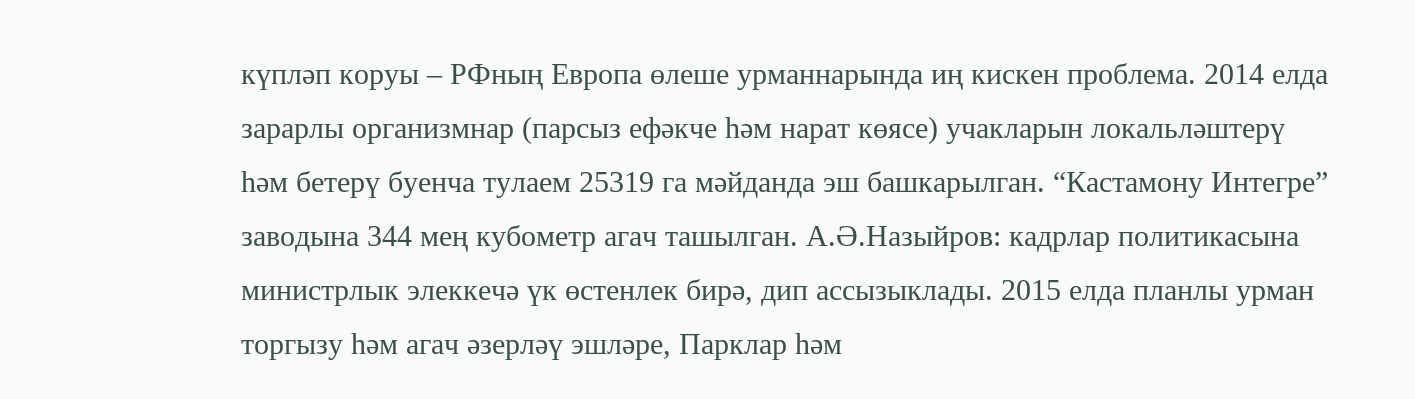күпләп коруы – РФның Европа өлеше урманнарында иң кискен проблема. 2014 елда зарарлы организмнар (парсыз ефәкче һәм нарат көясе) учакларын локальләштерү һәм бетерү буенча тулаем 25319 га мәйданда эш башкарылган. “Кастамону Интегре” заводына 344 мең кубометр агач ташылган. А.Ә.Назыйров: кадрлар политикасына министрлык элеккечә үк өстенлек бирә, дип ассызыклады. 2015 елда планлы урман торгызу һәм агач әзерләү эшләре, Парклар һәм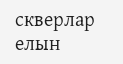скверлар елын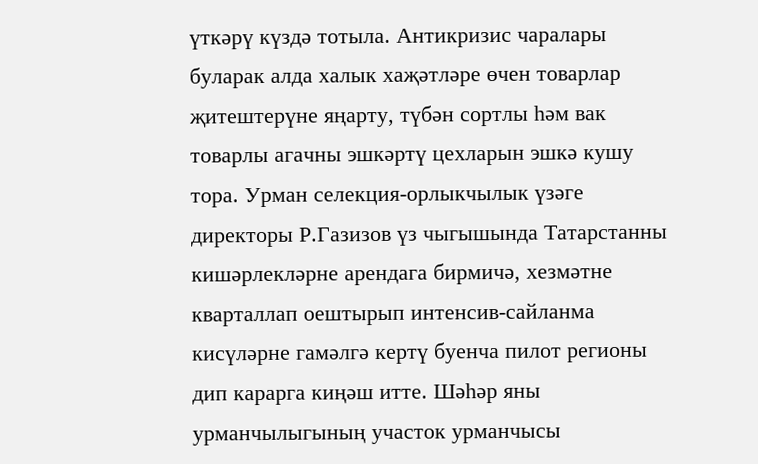үткәрү күздә тотыла. Антикризис чаралары буларак алда халык хаҗәтләре өчен товарлар җитештерүне яңарту, түбән сортлы һәм вак товарлы агачны эшкәртү цехларын эшкә кушу тора. Урман селекция-орлыкчылык үзәге директоры Р.Газизов үз чыгышында Татарстанны кишәрлекләрне арендага бирмичә, хезмәтне кварталлап оештырып интенсив-сайланма кисүләрне гамәлгә кертү буенча пилот регионы дип карарга киңәш итте. Шәһәр яны урманчылыгының участок урманчысы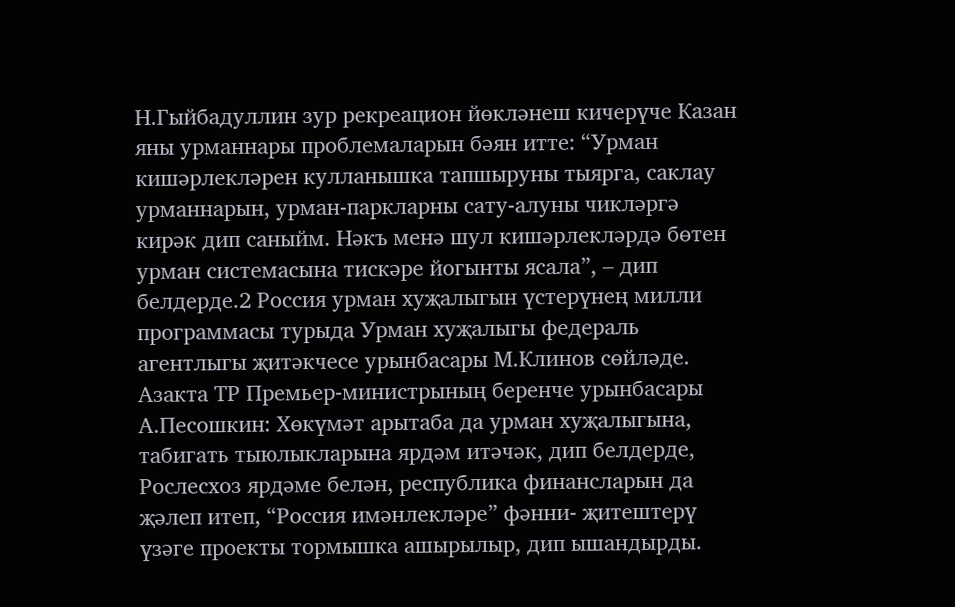Н.Гыйбадуллин зур рекреацион йөкләнеш кичерүче Казан яны урманнары проблемаларын бәян итте: “Урман кишәрлекләрен кулланышка тапшыруны тыярга, саклау урманнарын, урман-паркларны сату-алуны чикләргә кирәк дип саныйм. Нәкъ менә шул кишәрлекләрдә бөтен урман системасына тискәре йогынты ясала”, – дип белдерде.2 Россия урман хуҗалыгын үстерүнең милли программасы турыда Урман хуҗалыгы федераль агентлыгы җитәкчесе урынбасары М.Клинов сөйләде. Азакта ТР Премьер-министрының беренче урынбасары А.Песошкин: Хөкүмәт арытаба да урман хуҗалыгына, табигать тыюлыкларына ярдәм итәчәк, дип белдерде, Рослесхоз ярдәме белән, республика финансларын да җәлеп итеп, “Россия имәнлекләре” фәнни- җитештерү үзәге проекты тормышка ашырылыр, дип ышандырды.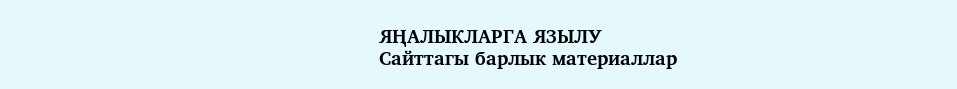ЯҢАЛЫКЛАРГА ЯЗЫЛУ
Сайттагы барлык материаллар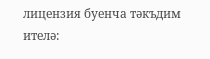лицензия буенча тәкъдим ителә: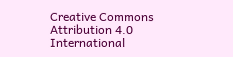Creative Commons Attribution 4.0 International